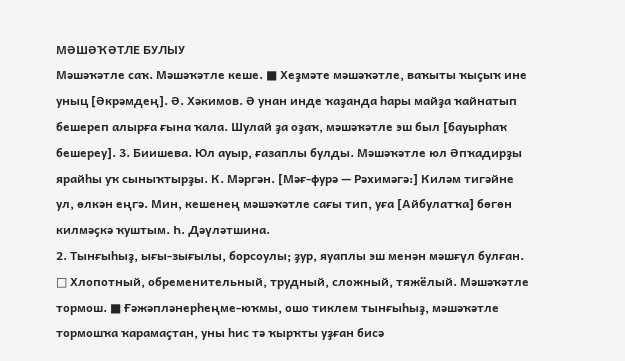МӘШӘҠӘТЛЕ БУЛЫУ
Мәшәҡәтле саҡ. Мәшәҡәтле кеше. ■ Хеҙмәте мәшәҡәтле, ваҡыты ҡыҫыҡ ине уныц [Әкрәмдең]. Ә. Хәкимов. Ә унан инде ҡаҙанда һары майҙа ҡайнатып бешереп алырға ғына ҡала. Шулай ҙа оҙаҡ, мәшәҡәтле эш был [бауырһаҡ бешереу]. 3. Биишева. Юл ауыр, ғазаплы булды. Мәшәҡәтле юл Әпҡадирҙы ярайһы уҡ сыныҡтырҙы. К. Мәргән. [Мәғ-фурә — Рәхимәгә:] Киләм тигәйне ул, өлкән еңгә. Мин, кешенең мәшәҡәтле сағы тип, уға [Айбулатҡа] бөгөн килмәҫкә ҡуштым. Һ. Дәүләтшина.
2. Тынғыһыҙ, ығы-зығылы, борсоулы; ҙур, яуаплы эш менән мәшғүл булған. □ Хлопотный, обременительный, трудный, сложный, тяжёлый. Мәшәҡәтле тормош. ■ Ғәжәпләнерһеңме-юҡмы, ошо тиклем тынғыһыҙ, мәшәҡәтле тормошҡа ҡарамаҫтан, уны һис тә ҡырҡты уҙған бисә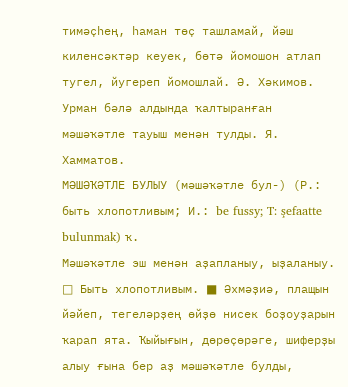тимәҫһең, һаман төҫ ташламай, йәш киленсәктәр кеуек, бөтә йомошон атлап тугел, йугереп йомошлай. Ә. Хәкимов. Урман бәлә алдында ҡалтыранған мәшәҡәтле тауыш менән тулды. Я. Хамматов.
МӘШӘҠӘТЛЕ БУЛЫУ (мәшәҡәтле бул-) (Р.: быть хлопотливым; И.: be fussy; T: şefaatte bulunmak) ҡ.
Мәшәҡәтле эш менән аҙапланыу, ыҙаланыу. □ Быть хлопотливым. ■ Әхмәҙиә, плащын йәйеп, тегеләрҙең өйҙө нисек боҙоуҙарын ҡарап ята. Ҡыйығын, дөрөҫөрәге, шиферҙы алыу ғына бер аҙ мәшәҡәтле булды,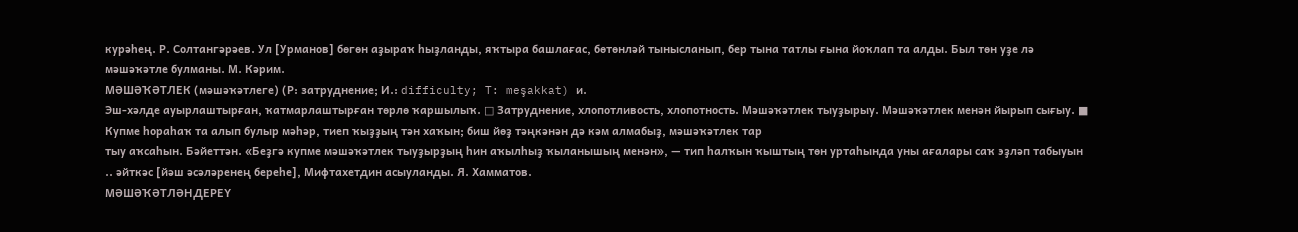курәһең. Р. Солтангәрәев. Ул [Урманов] бөгөн аҙыраҡ һыҙланды, яҡтыра башлағас, бөтөнләй тынысланып, бер тына татлы ғына йоҡлап та алды. Был төн уҙе лә мәшәҡәтле булманы. М. Кәрим.
МӘШӘҠӘТЛЕК (мәшәҡәтлеге) (Р: затруднение; И.: difficulty; T: meşakkat) и.
Эш-хәлде ауырлаштырған, ҡатмарлаштырған төрлө ҡаршылыҡ. □ Затруднение, хлопотливость, хлопотность. Мәшәҡәтлек тыуҙырыу. Мәшәҡәтлек менән йырып сығыу. ■ Купме һораһаҡ та алып булыр мәһәр, тиеп ҡыҙҙың тән хаҡын; биш йөҙ тәңкәнән дә кәм алмабыҙ, мәшәҡәтлек тар
тыу аҡсаһын. Бәйеттән. «Беҙгә купме мәшәҡәтлек тыуҙырҙың һин аҡылһыҙ ҡыланышың менән», — тип һалҡын ҡыштың төн уртаһында уны ағалары саҡ эҙләп табыуын .. әйткәс [йәш әсәләренең береһе], Мифтахетдин асыуланды. Я. Хамматов.
МӘШӘҠӘТЛӘНДЕРЕҮ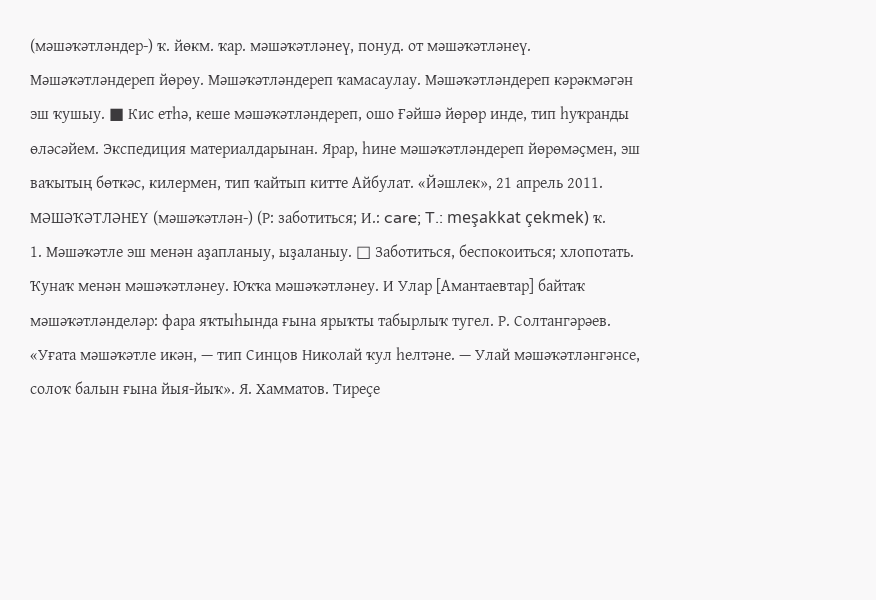(мәшәҡәтләндер-) ҡ. йөкм. ҡар. мәшәҡәтләнеү, понуд. от мәшәҡәтләнеү. Мәшәҡәтләндереп йөрөу. Мәшәҡәтләндереп ҡамасаулау. Мәшәҡәтләндереп кәрәкмәгән эш ҡушыу. ■ Кис етһә, кеше мәшәҡәтләндереп, ошо Ғәйшә йөрөр инде, тип һуҡранды өләсәйем. Экспедиция материалдарынан. Ярар, һине мәшәҡәтләндереп йөрөмәҫмен, эш ваҡытың бөткәс, килермен, тип ҡайтып китте Айбулат. «Йәшлек», 21 апрель 2011.
МӘШӘҠӘТЛӘНЕҮ (мәшәҡәтлән-) (Р: заботиться; И.: care; T.: meşakkat çekmek) ҡ.
1. Мәшәҡәтле эш менән аҙапланыу, ыҙаланыу. □ Заботиться, беспокоиться; хлопотать. Ҡунаҡ менән мәшәҡәтләнеу. Юҡҡа мәшәҡәтләнеу. И Улар [Амантаевтар] байтаҡ мәшәҡәтләнделәр: фара яҡтыһында ғына ярыҡты табырлыҡ тугел. Р. Солтангәрәев. «Уғата мәшәҡәтле икән, — тип Синцов Николай ҡул һелтәне. — Улай мәшәҡәтләнгәнсе, солоҡ балын ғына йыя-йыҡ». Я. Хамматов. Тиреҫе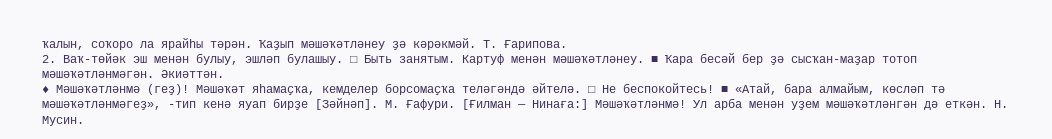ҡалын, соҡоро ла ярайһы тәрән. Ҡаҙып мәшәҡәтләнеу ҙә кәрәкмәй. Т. Ғарипова.
2. Ваҡ-төйәк эш менән булыу, эшләп булашыу. □ Быть занятым. Картуф менән мәшәҡәтләнеу. ■ Ҡара бесәй бер ҙә сысҡан-маҙар тотоп мәшәҡәтләнмәгән. Әкиәттән.
♦ Мәшәҡәтләнмә (геҙ)! Мәшәҡәт яһамаҫҡа, кемделер борсомаҫҡа теләгәндә әйтелә. □ Не беспокойтесь! ■ «Атай, бара алмайым, көсләп тә мәшәҡәтләнмәгеҙ», -тип кенә яуап бирҙе [Зәйнәп]. М. Ғафури. [Ғилман — Нинаға:] Мәшәҡәтләнмә! Ул арба менән уҙем мәшәҡәтләнгән дә еткән. Н. Мусин.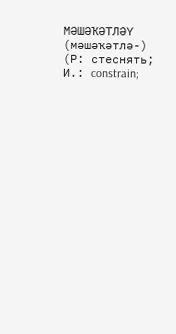МӘШӘҠӘТЛӘҮ (мәшәҡәтлә-) (Р: стеснять; И.: constrain;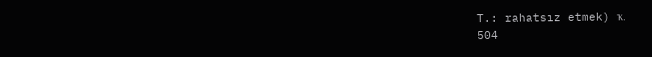T.: rahatsız etmek) ҡ.
504